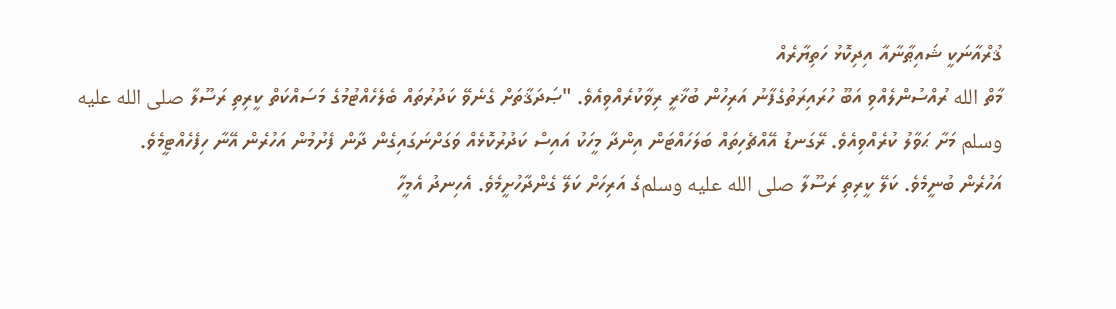ޤުރްއާނަކީ ޝައިޠާނާއާ އިދިކޮޅު ހަތިޔާރެއް
މާތް الله ރުއްސުންލެއްވި އަބޫ ހުރައިރަތުގެފާނު އަރިހުން ބުޚާރީ ރިވާކުރެއްވިއެވެ. "ޞަދަޤާތަށް ގެނެވޭ ކަދުރުތައް ބެލެހެއްޓުމުގެ މަސައްކަތް ކީރިތި ރަސޫލާ صلى الله عليه وسلم މަށާ ޙަވާލު ކުރެއްވިއެވެ. ރޭގަނޑު އޭއްޗެހިތައް ބަލަހައްޓަން އިންދާ މީހަކު އައިސް ކަދުރުކޮޅެއް ވަގަށްނަގައިގެން ދާން ފެށުމުން އަހުރެން އޭނާ ހިފެހެއްޓީމެވެ.
އަހުރެން ބުނީމެވެ. ކަލޭ ކީރިތި ރަސޫލާ صلى الله عليه وسلمގެ އަރިހަށް ކަލޭ ގެންދާހުށީމެވެ. އެހިނދު އެމީހާ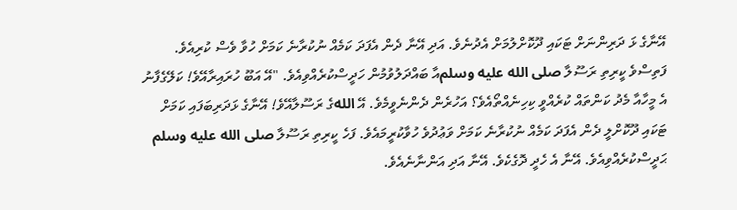އޭނާގެ ޅަ ދަރިންނަށް ޓަކައި ދޫކޮށްލުމަށް އެދުނެވެ. އަދި އޭނާ ދެން އެފަދަ ކަމެއް ނުކުރާނެ ކަމަށް ހުވާ ވެސް ކުރިއެވެ. ފަތިސްވެ ކީރިތި ރަސޫލާ صلى الله عليه وسلمއާ ބައްދަލުވުމުން ހަދީސްކުރެއްވިއެވެ. "އޭ އަބޫ ހުރައިރާއޭވެ! ކަލޭގެފާނު އެ މީހާއާ މެދު ކަންތައް ކުރެއްވީ ކިހިނެއްތޯއެވެ؟ އަހުރެން ދެންނެވީމެވެ. އޭ اللهގެ ރަސޫލާއޭވެ! އޭނާގެ ޅަދަރިބަފައި ކަމަށް ޓަކައި ދޫކޮށްލީ ދެން އެފަދަ ކަމެއް ނުކުރާނެ ކަމަށް ވަޢުދުވެ ހުވާކުރީމައެވެ. ފަހެ ކީރިތި ރަސޫލާ صلى الله عليه وسلم ޙަދީސްކުރެއްވިއެވެ. އޭނާ އެ ހެދީ ދޮގެކެވެ. އޭނާ އަދި އަންނާނެއެވެ.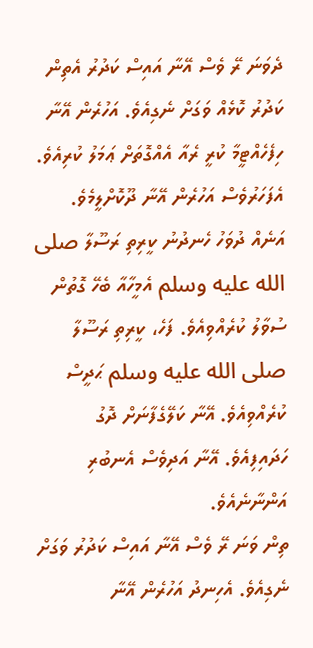ދެވަނަ ރޭ ވެސް އޭނާ އައިސް ކަދުރު އެތިން ކަދުރު ކޮޅެއް ވަގަށް ނެގިއެވެ. އަހުރެން އޭނާ ހިފެހެއްޓީމާ ކުރީ ރެއާ އެއްގޮތަށް ޢަމަލު ކުރިއެވެ. އެފަހަރުވެސް އަހުރެން އޭނާ ދޫކޮށްލީމެވެ. އަނެއް ދުވަހު ހެނދުނު ކީރިތި ރަސޫލާ صلى الله عليه وسلم އެމީހާއާ ބެހޭ ގޮތުން ސުވާލު ކުރެއްވިއެވެ. ފަހެ، ކީރިތި ރަސޫލާ صلى الله عليه وسلم ޙަދީސް ކުރެއްވިއެވެ. އޭނާ ކަލޭގެފާނަށް ދޮގު ހަދައިފިއެވެ. އޭނާ އަދިވެސް އެނބުރި އަންނާނެއެވެ.
ތިން ވަނަ ރޭ ވެސް އޭނާ އައިސް ކަދުރު ވަގަށް ނެގިއެވެ. އެހިނދު އަހުރެން އޭނާ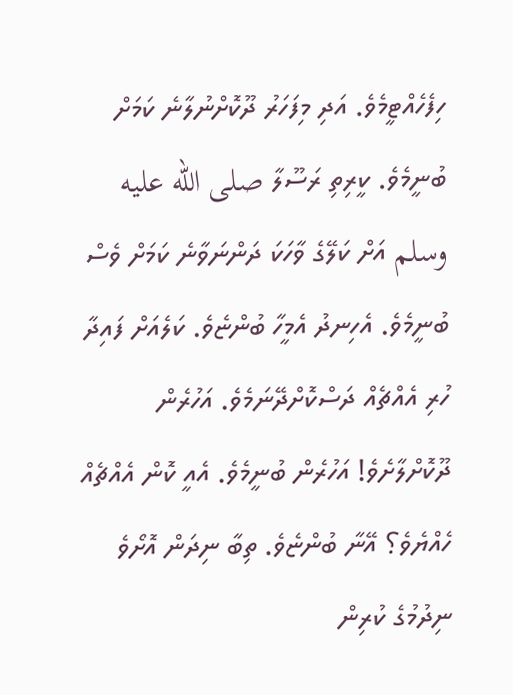ހިފެހެއްޓީމެވެ. އަދި މިފަހަރު ދޫކޮށްނުލާނެ ކަމަށް ބުނީމެވެ. ކީރިތި ރަސޫލާ صلى الله عليه وسلم އަށް ކަލޭގެ ވާހަކަ ދަންނަވާނެ ކަމަށް ވެސް ބުނީމެވެ. އެހިނދު އެމީހާ ބުންޏެވެ. ކަލެއަށް ފައިދާ ހުރި އެއްޗެއް ދަސްކޮށްދޭނަމެވެ. އަހުރެން ދޫކޮށްލާށެވެ! އަހުރެން ބުނީމެވެ. އެއީ ކޮން އެއްޗެއް ހެއްޔެވެ؟ އޭނާ ބުންޏެވެ. ތިބާ ނިދަން އޮށޯވެ ނިދުމުގެ ކުރިން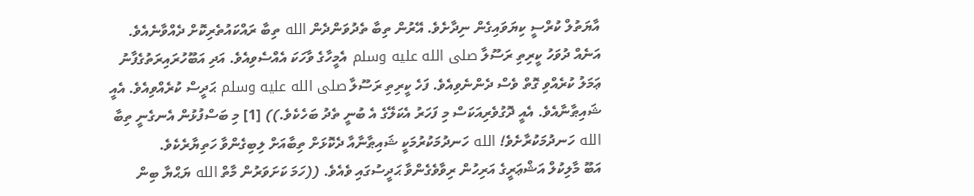އާޔަތުލް ކުރްސީ ކިޔަވައިގެން ނިދާށެވެ. އޭރުން ތިބާ ތެދުވަންދެން الله ތިބާ ރައްކައުތެރިކޮށް ދެއްވާނެއެވެ.
އަނެއް ދުވަހު ކީރިތި ރަސޫލާ صلى الله عليه وسلم އެމީހާގެ ވާހަކަ އެއްސެވިއެވެ. އަދި އަބޫހުރައިރަތުގެފާނު ޢަމަލު ކުރެއްވި ގޮތް ވެސް ދެންނެވިއެވެ. ފަހެ ކީރިތި ރަސޫލާ صلى الله عليه وسلم ޙަދީސް ކުރެއްވިއެވެ. އެއީ ޝައިޠާނާއެވެ. އެއީ ދޮގުވެރިއަކަސް މި ފަހަރު އެކަލޭގެ އެ ބުނީ ތެދު ބަހެކެވެ.)) [1] މި ބަސްފުޅުން އެނގެނީ ތިބާ الله ހަނދުމަކުރާށެވެ! الله ހަނދުމަކުރުމަކީ ޝައިޠާނާއާ ދެކޮޅަށް ތިބާއަށް ލިބިގެންވާ ހަތިޔާރެކެވެ.
އަބޫ މާލިކުލް އަޝްޢަރީގެ އަރިހުން ރިވާވެގެންވާ ޙަދީސުގައި ވެއެވެ. ((ހަމަ ކަށަވަރުން މާތް الله ޔަޙްޔާ ބިން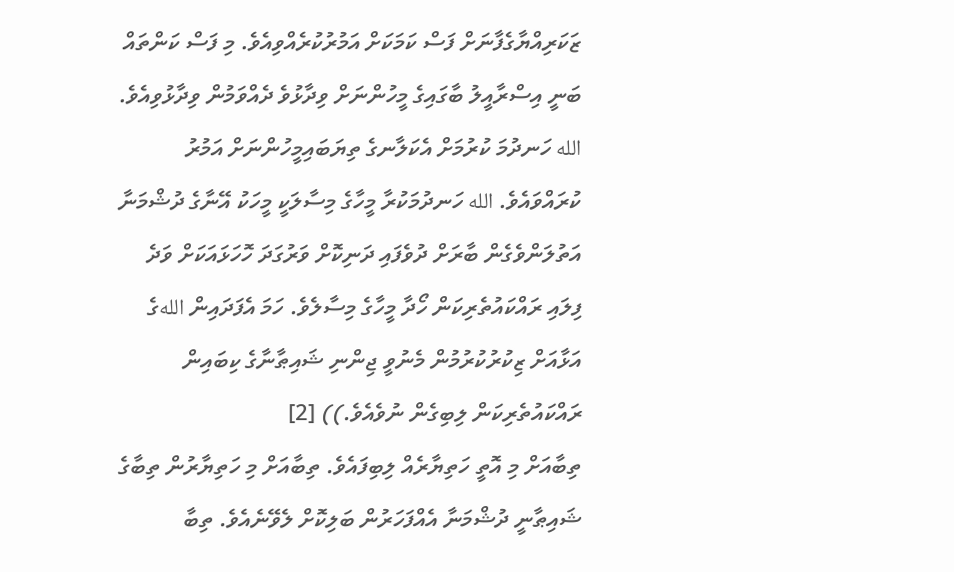ޒަކަރިއްޔާގެފާނަށް ފަސް ކަމަކަށް އަމުރުކުރެއްވިއެވެ. މި ފަސް ކަންތައް ބަނީ އިސްރާއީލު ބާގައިގެ މީހުންނަށް ވިދާޅުވެ ދެއްވަމުން ވިދާޅުވިއެވެ. الله ހަނދުމަ ކުރުމަށް އެކަލާނގެ ތިޔަބައިމީހުންނަށް އަމުރު ކުރައްވައެވެ. الله ހަނދުމަކުރާ މީހާގެ މިސާލަކީ މީހަކު އޭނާގެ ދުޝްމަނާ އަތުލަންވެގެން ބާރަށް ދުވެފައި ދަނިކޮށް ވަރުގަދަ ހޮހަޅައަކަށް ވަދެ ފިލައި ރައްކައުތެރިކަން ހޯދާ މީހާގެ މިސާލެވެ. ހަމަ އެފަދައިން اللهގެ އަޅާއަށް ޒިކުރުކުރުމުން މެނުވީ ޖިންނި ޝައިޠާނާގެ ކިބައިން ރައްކައުތެރިކަން ލިބިގެން ނުވެއެވެ.)) [2]
ތިބާއަށް މި އޮތީ ހަތިޔާރެއް ލިބިފައެވެ. ތިބާއަށް މި ހަތިޔާރުން ތިބާގެ ޝައިޠާނީ ދުޝްމަނާ އެއްފަހަރުން ބަލިކޮށް ލެވޭނެއެވެ. ތިބާ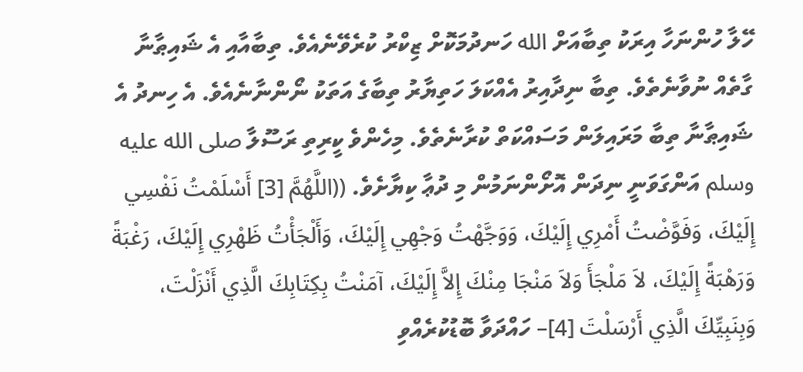ހޭލާ ހުންނަހާ އިރަކު ތިބާއަށް الله ހަނދުމަކޮށް ޒިކްރު ކުރެވޭނެއެވެ. ތިބާއާއި އެ ޝައިޠާނާ ގާތެއް ނުވާނެތެވެ. ތިބާ ނިދާއިރު އެއްކަލަ ހަތިޔާރު ތިބާގެ އަތަކު ނޯންނާނެއެވެ. އެ ހިނދު އެ ޝައިޠާނާ ތިބާ މަރައިލަން މަސައްކަތް ކުރާނެތެވެ. މިހެންވެ ކީރިތި ރަސޫލާ صلى الله عليه وسلم އަންގަވަނީ ނިދަން އޮށޯންނަމުން މި ދުޢާ ކިޔާށެވެ. ((اللَّهُمَّ [3] أَسْلَمْتُ نَفْسِي إِلَيْكَ، وَفَوَّضْتُ أَمْرِي إِلَيْكَ، وَوَجَّهْتُ وَجْهِي إِلَيْكَ، وَأَلْجَأْتُ ظَهْرِي إِلَيْكَ، رَغْبَةً وَرَهْبَةً إِلَيْكَ، لاَ مَلْجَأَ وَلاَ مَنْجَا مِنْكَ إِلاَّ إِلَيْكَ، آمَنْتُ بِكِتَابِكَ الَّذِي أَنْزَلْتَ، وَبِنَبِيِّكَ الَّذِي أَرْسَلْتَ [4]– ހައްދަވާ ބޮޑުކުރެއްވި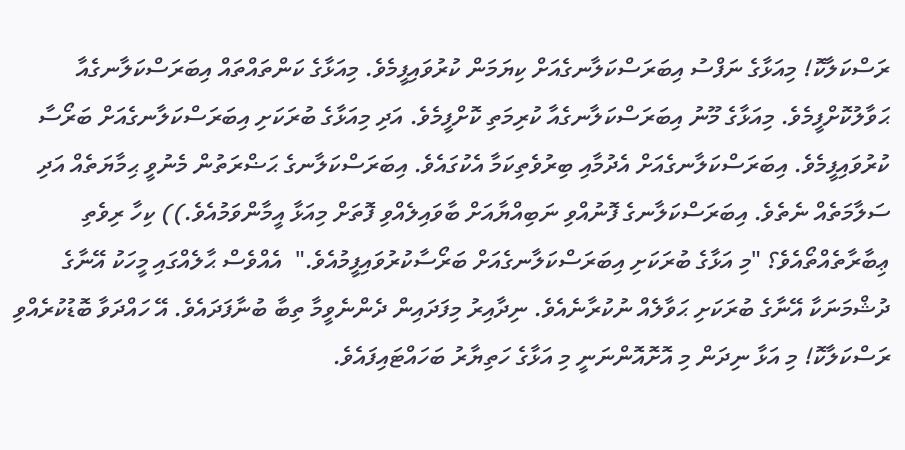ރަސްކަލާކޮ! މިއަޅާގެ ނަފްސު އިބަރަސްކަލާނގެއަށް ކިޔަމަން ކުރުވައިފީމެވެ. މިއަޅާގެ ކަންތައްތައް އިބަރަސްކަލާނގެއާ ޙަވާލުކޮށްފީމެވެ. މިއަޅާގެ މޫނު އިބަރަސްކަލާނގެއާ ކުރިމަތި ކޮށްފީމެވެ. އަދި މިއަޅާގެ ބުރަކަށި އިބަރަސްކަލާނގެއަށް ބަރޯސާ ކުރުވައިފީމެވެ. އިބަރަސްކަލާނގެއަށް އެދުމާއި ބިރުވެތިކަމާ އެކުގައެވެ. އިބަރަސްކަލާނގެ ޙަޟްރަތުން މެނުވީ ޙިމާޔަތެއް އަދި ސަލާމަތެއް ނެތެވެ. އިބަރަސްކަލާނގެ ފޮނުއްވި ނަބިއްޔާއަށް ބާވައިލެއްވި ފޮތަށް މިއަޅާ އީމާންވަމުއެވެ.)) ކިހާ ރިވެތި ޢިބާރާތެއްތޯއެވެ؟ "މި އަޅާގެ ބުރަކަށި އިބަރަސްކަލާނގެއަށް ބަރޯސާކުރުވައިފީމުއެވެ."  އެއްވެސް ޙާލެއްގައި މީހަކު އޭނާގެ ދުޝްމަނަކާ އޭނާގެ ބުރަކަށި ޙަވާލެއް ނުކުރާނެއެވެ. ނިދާއިރު މިފަދައިން ދެންނެވީމާ ތިބާ ބުނާފަދައެވެ. އޭ ހައްދަވާ ބޮޑުކުރެއްވި ރަސްކަލާކޮ! މި އަޅާ ނިދަން މި އޮށޮއޮންނަނީ މި އަޅާގެ ހަތިޔާރު ބަހައްޓައިފައެވެ.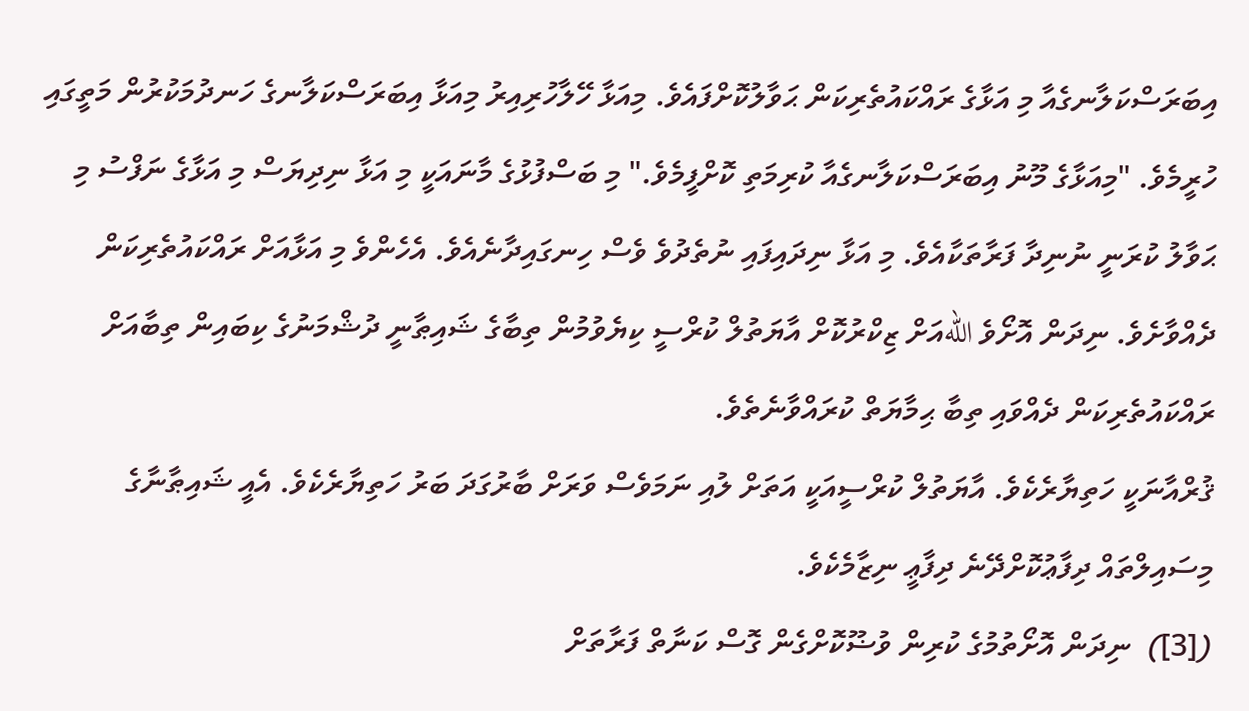އިބަރަސްކަލާނގެއާ މި އަޅާގެ ރައްކައުތެރިކަން ޙަވާލުކޮށްފައެވެ. މިއަޅާ ހޭލާހުރިއިރު މިއަޅާ އިބަރަސްކަލާނގެ ހަނދުމަކުރުން މަތީގައި ހުރީމެވެ. "މިއަޅާގެ މޫނު އިބަރަސްކަލާނގެއާ ކުރިމަތި ކޮށްފީމެވެ." މި ބަސްފުޅުގެ މާނައަކީ މި އަޅާ ނިދިޔަސް މި އަޅާގެ ނަފްސު މި ޙަވާލު ކުރަނީ ނުނިދާ ފަރާތަކާއެވެ. މި އަޅާ ނިދައިފައި ނުތެދުވެ ވެސް ހިނގައިދާނެއެވެ. އެހެންވެ މި އަޅާއަށް ރައްކައުތެރިކަން ދެއްވާށެވެ. ނިދަން އޮށޯވެ اللهއަށް ޒިކްރުކޮށް އާޔަތުލް ކުރްސީ ކިޔެވުމުން ތިބާގެ ޝައިޠާނީ ދުޝްމަނުގެ ކިބައިން ތިބާއަށް ރައްކައުތެރިކަން ދެއްވައި ތިބާ ޙިމާޔަތް ކުރައްވާނެތެވެ.
ޤުރްއާނަކީ ހަތިޔާރެކެވެ. އާޔަތުލް ކުރްސީއަކީ އަތަށް ލުއި ނަމަވެސް ވަރަށް ބާރުގަދަ ބަރު ހަތިޔާރެކެވެ. އެއީ ޝައިޠާނާގެ މިސައިލްތައް ދިފާޢުކޮށްދޭނެ ދިފާޢީ ނިޒާމެކެވެ.
([3])  ނިދަން އޮށޯތުމުގެ ކުރިން ވުޟޫކޮށްގެން ގޮސް ކަނާތް ފަރާތަށް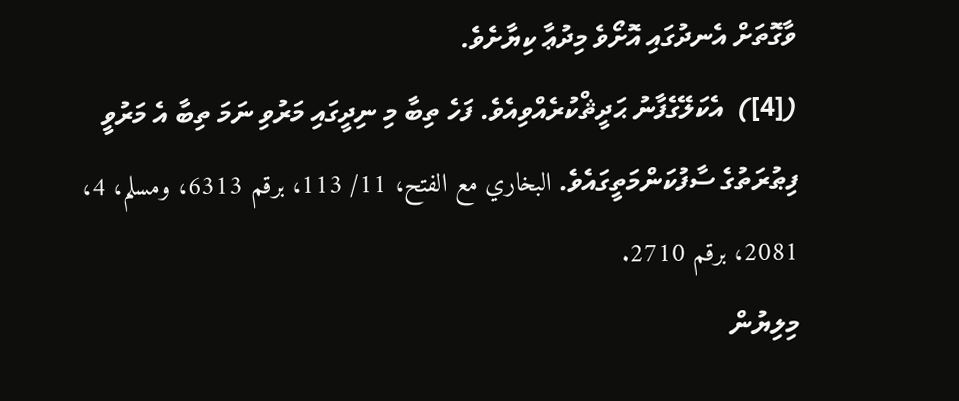ވާގޮތަށް އެނދުގައި އޮށޯވެ މިދުޢާ ކިޔާށެވެ.
([4])  އެކަލޭގެފާނު ޙަދީޘްކުރެއްވިއެވެ. ފަހެ ތިބާ މި ނިދީގައި މަރުވި ނަމަ ތިބާ އެ މަރުވީ ފިޠުރަތުގެ ސާފުކަންމަތީގައެވެ. البخاري مع الفتح، 11/ 113، برقم 6313، ومسلم، 4، 2081، برقم 2710.
މިލިޔުން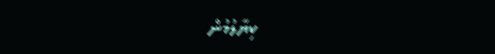ކިޔާލުމުން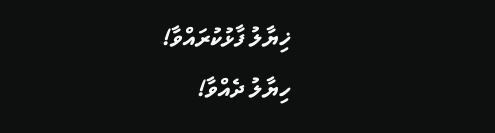ޚިޔާލު ފާޅުކުރައްވާ!
ހިޔާލު ދެއްވާ!